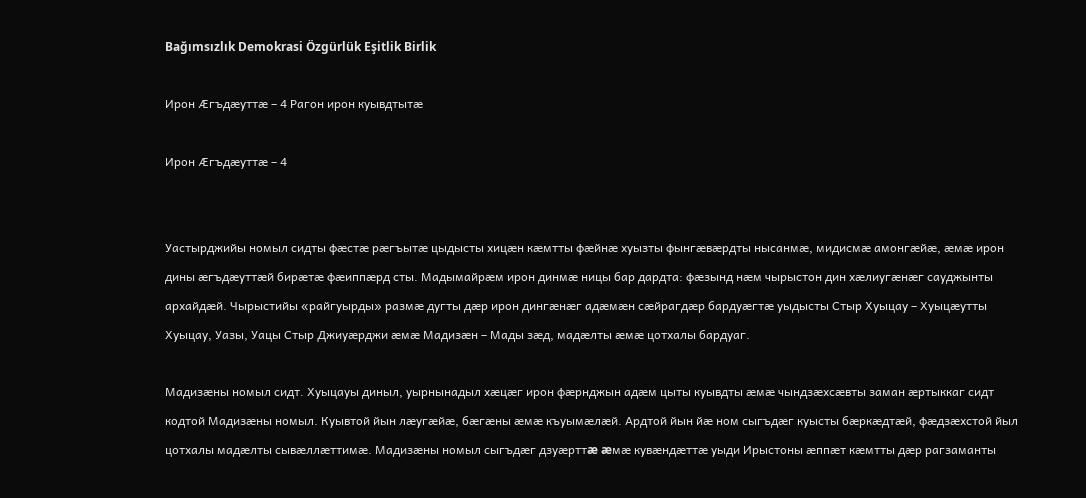Bağımsızlık Demokrasi Özgürlük Eşitlik Birlik

Ирон Æгъдæуттæ – 4 Рагон ирон куывдтытæ

Ирон Æгъдæуттæ – 4


Уастырджийы номыл сидты фæстæ рæгъытæ цыдысты хицæн кæмтты фæйнæ хуызты фынгæвæрдты нысанмæ, мидисмæ амонгæйæ, æмæ ирон дины æгъдæуттæй бирæтæ фæиппæрд сты. Мадымайрæм ирон динмæ ницы бар дардта: фæзынд нæм чырыстон дин хæлиугæнæг сауджынты архайдæй. Чырыстийы «райгуырды» размæ дугты дæр ирон дингæнæг адæмæн сæйрагдæр бардуæгтæ уыдысты Стыр Хуыцау – Хуыцæутты Хуыцау, Уазы, Уацы Стыр Джиуæрджи æмæ Мадизæн – Мады зæд, мадæлты æмæ цотхалы бардуаг.

Мадизæны номыл сидт. Хуыцауы диныл, уырнынадыл хæцæг ирон фæрнджын адæм цыты куывдты æмæ чындзæхсæвты заман æртыккаг сидт кодтой Мадизæны номыл. Куывтой йын лæугæйæ, бæгæны æмæ къуымæлæй. Ардтой йын йæ ном сыгъдæг куысты бæркæдтæй, фæдзæхстой йыл цотхалы мадæлты сывæллæттимæ. Мадизæны номыл сыгъдæг дзуæрттæ æмæ кувæндæттæ уыди Ирыстоны æппæт кæмтты дæр рагзаманты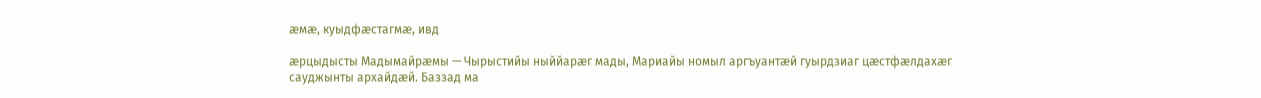æмæ, куыдфæстагмæ, ивд

æрцыдысты Мадымайрæмы — Чырыстийы ныййарæг мады, Мариайы номыл аргъуантæй гуырдзиаг цæстфæлдахæг сауджынты архайдæй. Баззад ма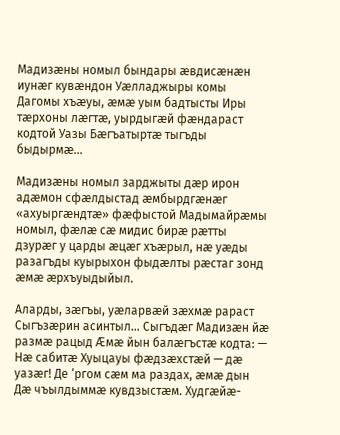Мадизæны номыл бындары æвдисæнæн иунæг кувæндон Уæлладжыры комы Дагомы хъæуы, æмæ уым бадтысты Иры тæрхоны лæгтæ, уырдыгæй фæндараст кодтой Уазы Бæгъатыртæ тыгъды быдырмæ…

Мадизæны номыл зарджыты дæр ирон адæмон сфæлдыстад æмбырдгæнæг «ахуыргæндтæ» фæфыстой Мадымайрæмы номыл, фæлæ сæ мидис бирæ рæтты дзурæг у царды æцæг хъæрыл, нæ уæды разагъды куырыхон фыдæлты рæстаг зонд æмæ æрхъуыдыйыл.

Аларды, зæгъы, уæларвæй зæхмæ рараст Сыгъзæрин асинтыл… Сыгъдæг Мадизæн йæ размæ рацыд Æмæ йын балæгъстæ кодта: — Нæ сабитæ Хуыцауы фæдзæхстæй — дæ уазæг! Де ‘ргом сæм ма раздах, æмæ дын Дæ чъылдыммæ кувдзыстæм. Худгæйæ-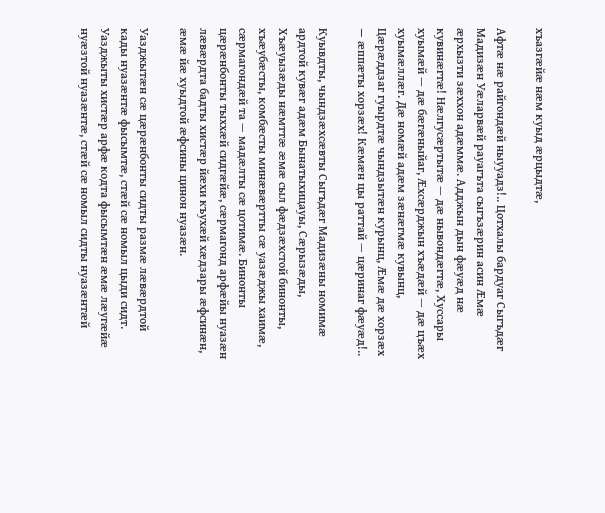хъазгæйæ нæм куыд æрцыдтæ,

Афтæ нæ райгондæй ныууадз!.. Цотхалы бардуаг Сыгъдæг Мадизæн Уæларвæй рауагъта сыгъзæрин асин Æмæ æрхызти зæххон адæммæ. Адджын дын фæуæд нæ кувинæгтæ! Нæлгусæртытæ — дæ нывондæгтæ, Хуссары хуымæй — дæ бæгæныйаг, Æхсæрджын хъæдæй — дæ цъæх хуымæллæг. Дæ номæй адæм зæнæгмæ кувынц, Цæрæддзаг гуырдтæ чындзытæн курынц, Æмæ дæ хорзæх — æппæты хорзæх! Кæмæн цы раттай — цæринаг фæуæд!..

Куывдты, чындзæхсæвты Сыгъдæг Мадизæны номимæ ардтой кувæг адæм Бынатыхицауы, Сæрызæды, Хъæуызæды нæмттæ æмæ сыл фæдзæхстой бинонты, хъæубæсты, комбæсты минæвæртты сæ уазæджы хаимæ, сæрмагондæй та — мадæлты сæ цотимæ. Бинонты цæрæнбонты тыххæй сидгæйæ, сæрмагонд арфæйы нуазæн лæвæрдта бадты хистæр йæхи къухæй хæдзары æфсинæн, æмæ йæ хуыдтой æфсины цинон нуазæн.

Уазджытæн сæ цæрæнбонты сидты размæ лæвæрдтой кады нуазæнтæ фысымтæ, стæй сæ номыл цыди сидт. Уазджыты хистæр арфæ кодта фысымтæн æмæ лæугæйæ нуæзтой нуазæнтæ, стæй сæ номыл сидты нуазæнтæй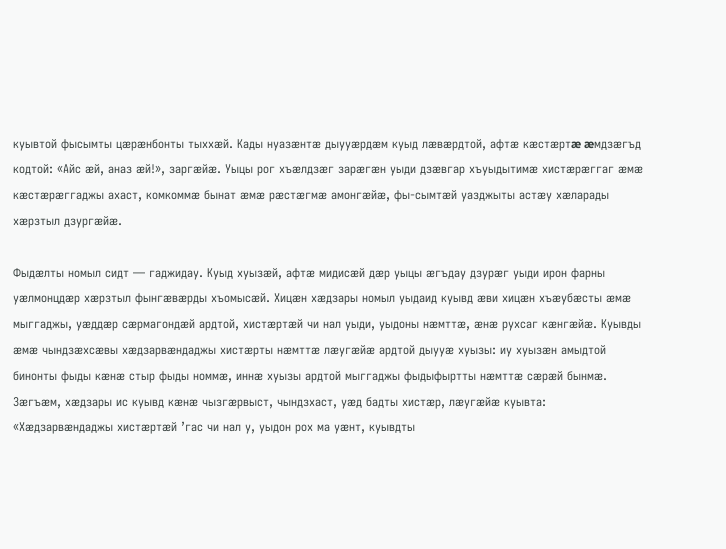куывтой фысымты цæрæнбонты тыххæй. Кады нуазæнтæ дыууæрдæм куыд лæвæрдтой, афтæ кæстæртæ æмдзæгъд кодтой: «Айс æй, аназ æй!», заргæйæ. Уыцы рог хъæлдзæг зарæгæн уыди дзæвгар хъуыдытимæ хистæрæггаг æмæ кæстæрæггаджы ахаст, комкоммæ бынат æмæ рæстæгмæ амонгæйæ, фы-сымтæй уазджыты астæу хæларады хæрзтыл дзургæйæ.

Фыдæлты номыл сидт — гаджидау. Куыд хуызæй, афтæ мидисæй дæр уыцы æгъдау дзурæг уыди ирон фарны уæлмонцдæр хæрзтыл фынгæвæрды хъомысæй. Хицæн хæдзары номыл уыдаид куывд æви хицæн хъæубæсты æмæ мыггаджы, уæддæр сæрмагондæй ардтой, хистæртæй чи нал уыди, уыдоны нæмттæ, æнæ рухсаг кæнгæйæ. Куывды æмæ чындзæхсæвы хæдзарвæндаджы хистæрты нæмттæ лæугæйæ ардтой дыууæ хуызы: иу хуызæн амыдтой бинонты фыды кæнæ стыр фыды номмæ, иннæ хуызы ардтой мыггаджы фыдыфыртты нæмттæ сæрæй бынмæ. Зæгъæм, хæдзары ис куывд кæнæ чызгæрвыст, чындзхаст, уæд бадты хистæр, лæугæйæ куывта: «Хæдзарвæндаджы хистæртæй ’гас чи нал у, уыдон рох ма уæнт, куывдты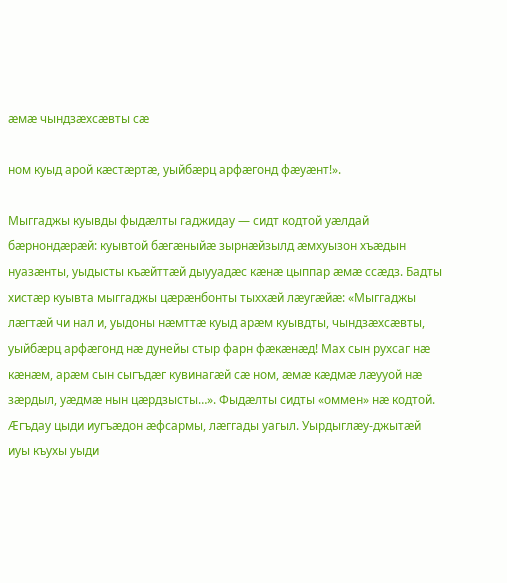æмæ чындзæхсæвты сæ

ном куыд арой кæстæртæ, уыйбæрц арфæгонд фæуæнт!».

Мыггаджы куывды фыдæлты гаджидау — сидт кодтой уæлдай бæрнондæрæй: куывтой бæгæныйæ зырнæйзылд æмхуызон хъæдын нуазæнты, уыдысты къæйттæй дыууадæс кæнæ цыппар æмæ ссæдз. Бадты хистæр куывта мыггаджы цæрæнбонты тыххæй лæугæйæ: «Мыггаджы лæгтæй чи нал и, уыдоны нæмттæ куыд арæм куывдты, чындзæхсæвты, уыйбæрц арфæгонд нæ дунейы стыр фарн фæкæнæд! Мах сын рухсаг нæ кæнæм, арæм сын сыгъдæг кувинагæй сæ ном, æмæ кæдмæ лæууой нæ зæрдыл, уæдмæ нын цæрдзысты…». Фыдæлты сидты «оммен» нæ кодтой. Æгъдау цыди иугъæдон æфсармы, лæггады уагыл. Уырдыглæу-джытæй иуы къухы уыди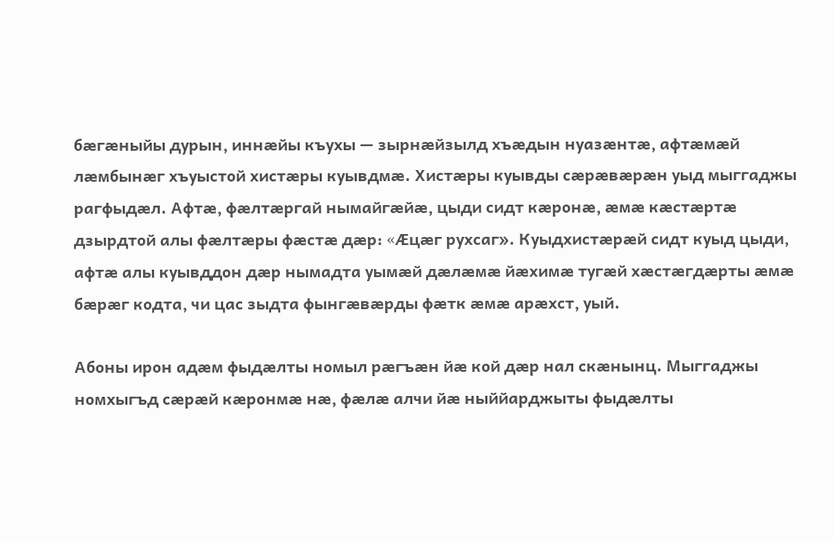бæгæныйы дурын, иннæйы къухы — зырнæйзылд хъæдын нуазæнтæ, афтæмæй лæмбынæг хъуыстой хистæры куывдмæ. Хистæры куывды сæрæвæрæн уыд мыггаджы рагфыдæл. Афтæ, фæлтæргай нымайгæйæ, цыди сидт кæронæ, æмæ кæстæртæ дзырдтой алы фæлтæры фæстæ дæр: «Æцæг рухсаг». Куыдхистæрæй сидт куыд цыди, афтæ алы куывддон дæр нымадта уымæй дæлæмæ йæхимæ тугæй хæстæгдæрты æмæ бæрæг кодта, чи цас зыдта фынгæвæрды фæтк æмæ арæхст, уый.

Абоны ирон адæм фыдæлты номыл рæгъæн йæ кой дæр нал скæнынц. Мыггаджы номхыгъд сæрæй кæронмæ нæ, фæлæ алчи йæ ныййарджыты фыдæлты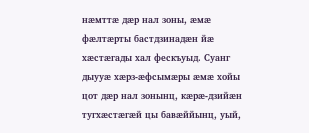нæмттæ дæр нал зоны, æмæ фæлтæрты бастдзинадæн йæ хæстæгады хал фескъуыд. Суанг дыууæ хæрз-æфсымæры æмæ хойы цот дæр нал зонынц, кæрæ-дзийæн тугхæстæгæй цы бавæййынц, уый,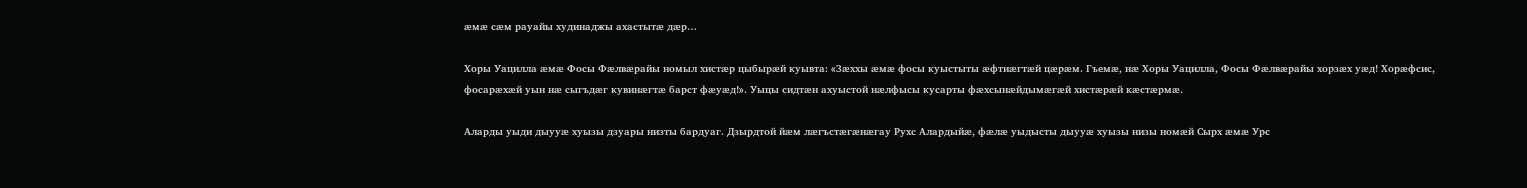æмæ сæм рауайы худинаджы ахастытæ дæр…

Хоры Уацилла æмæ Фосы Фæлвæрайы номыл хистæр цыбырæй куывта: «Зæххы æмæ фосы куыстыты æфтиæгтæй цæрæм. Гъемæ, нæ Хоры Уацилла, Фосы Фæлвæрайы хорзæх уæд! Хорæфсис, фосарæхæй уын нæ сыгъдæг кувинæгтæ барст фæуæд!». Уыцы сидтæн ахуыстой нæлфысы кусарты фæхсынæйдымæгæй хистæрæй кæстæрмæ.

Аларды уыди дыууæ хуызы дзуары низты бардуаг. Дзырдтой йæм лæгъстæгæнæгау Рухс Алардыйæ, фæлæ уыдысты дыууæ хуызы низы номæй Сырх æмæ Урс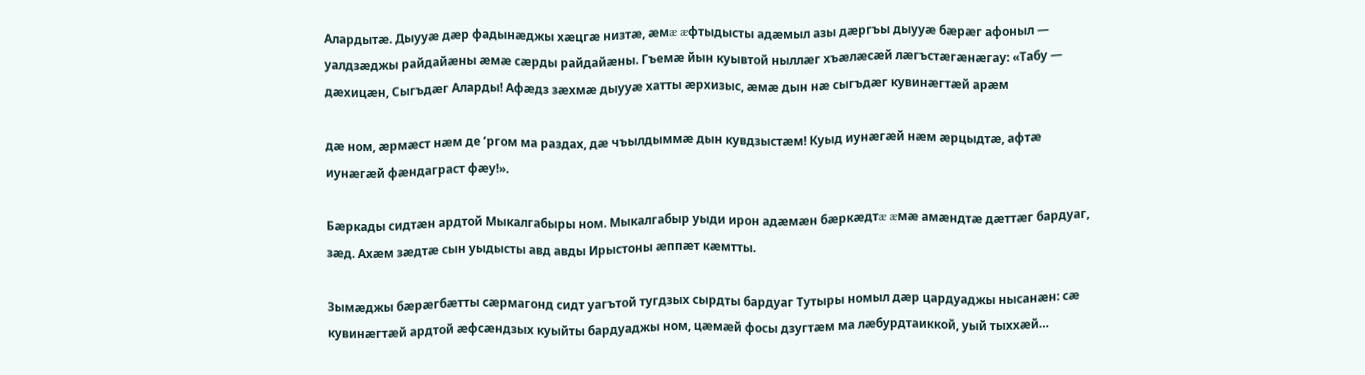Алардытæ. Дыууæ дæр фадынæджы хæцгæ низтæ, æмæ æфтыдысты адæмыл азы дæргъы дыууæ бæрæг афоныл — уалдзæджы райдайæны æмæ сæрды райдайæны. Гъемæ йын куывтой ныллæг хъæлæсæй лæгъстæгæнæгау: «Табу — дæхицæн, Сыгъдæг Аларды! Афæдз зæхмæ дыууæ хатты æрхизыс, æмæ дын нæ сыгъдæг кувинæгтæй арæм

дæ ном, æрмæст нæм де ’ргом ма раздах, дæ чъылдыммæ дын кувдзыстæм! Куыд иунæгæй нæм æрцыдтæ, афтæ иунæгæй фæндаграст фæу!».

Бæркады сидтæн ардтой Мыкалгабыры ном. Мыкалгабыр уыди ирон адæмæн бæркæдтæ æмæ амæндтæ дæттæг бардуаг, зæд. Ахæм зæдтæ сын уыдысты авд авды Ирыстоны æппæт кæмтты.

Зымæджы бæрæгбæтты сæрмагонд сидт уагътой тугдзых сырдты бардуаг Тутыры номыл дæр цардуаджы нысанæн: сæ кувинæгтæй ардтой æфсæндзых куыйты бардуаджы ном, цæмæй фосы дзугтæм ма лæбурдтаиккой, уый тыххæй…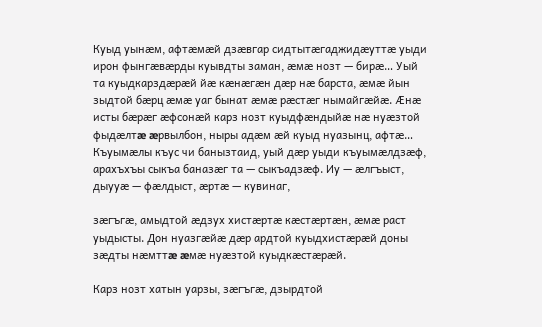Куыд уынæм, афтæмæй дзæвгар сидтытæгаджидæуттæ уыди ирон фынгæвæрды куывдты заман, æмæ нозт — бирæ… Уый та куыдкарздæрæй йæ кæнæгæн дæр нæ барста, æмæ йын зыдтой бæрц æмæ уаг бынат æмæ рæстæг нымайгæйæ. Æнæ исты бæрæг æфсонæй карз нозт куыдфæндыйæ нæ нуæзтой фыдæлтæ æрвылбон, ныры адæм æй куыд нуазынц, афтæ… Къуымæлы къус чи банызтаид, уый дæр уыди къуымæлдзæф, арахъхъы сыкъа баназæг та — сыкъадзæф. Иу — æлгъыст, дыууæ — фæлдыст, æртæ — кувинаг,

зæгъгæ, амыдтой æдзух хистæртæ кæстæртæн, æмæ раст уыдысты. Дон нуазгæйæ дæр ардтой куыдхистæрæй доны зæдты нæмттæ æмæ нуæзтой куыдкæстæрæй.

Карз нозт хатын уарзы, зæгъгæ, дзырдтой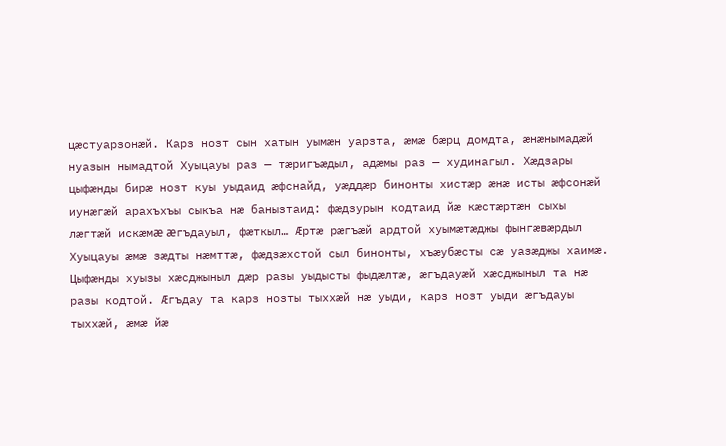цæстуарзонæй. Карз нозт сын хатын уымæн уарзта, æмæ бæрц домдта, æнæнымадæй нуазын нымадтой Хуыцауы раз — тæригъæдыл, адæмы раз — худинагыл. Хæдзары цыфæнды бирæ нозт куы уыдаид æфснайд, уæддæр бинонты хистæр æнæ исты æфсонæй иунæгæй арахъхъы сыкъа нæ банызтаид: фæдзурын кодтаид йæ кæстæртæн сыхы лæгтæй искæмæ æгъдауыл, фæткыл… Æртæ рæгъæй ардтой хуымæтæджы фынгæвæрдыл Хуыцауы æмæ зæдты нæмттæ, фæдзæхстой сыл бинонты, хъæубæсты сæ уазæджы хаимæ. Цыфæнды хуызы хæсджыныл дæр разы уыдысты фыдæлтæ, æгъдауæй хæсджыныл та нæ разы кодтой. Æгъдау та карз нозты тыххæй нæ уыди, карз нозт уыди æгъдауы тыххæй, æмæ йæ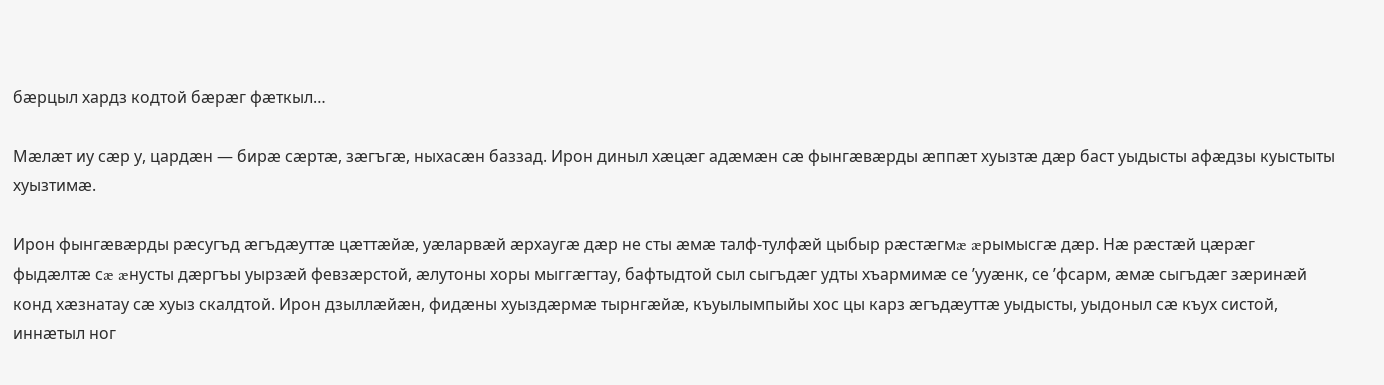бæрцыл хардз кодтой бæрæг фæткыл…

Мæлæт иу сæр у, цардæн — бирæ сæртæ, зæгъгæ, ныхасæн баззад. Ирон диныл хæцæг адæмæн сæ фынгæвæрды æппæт хуызтæ дæр баст уыдысты афæдзы куыстыты хуызтимæ.

Ирон фынгæвæрды рæсугъд æгъдæуттæ цæттæйæ, уæларвæй æрхаугæ дæр не сты æмæ талф-тулфæй цыбыр рæстæгмæ æрымысгæ дæр. Нæ рæстæй цæрæг фыдæлтæ сæ æнусты дæргъы уырзæй февзæрстой, æлутоны хоры мыггæгтау, бафтыдтой сыл сыгъдæг удты хъармимæ се ’ууæнк, се ’фсарм, æмæ сыгъдæг зæринæй конд хæзнатау сæ хуыз скалдтой. Ирон дзыллæйæн, фидæны хуыздæрмæ тырнгæйæ, къуылымпыйы хос цы карз æгъдæуттæ уыдысты, уыдоныл сæ къух систой, иннæтыл ног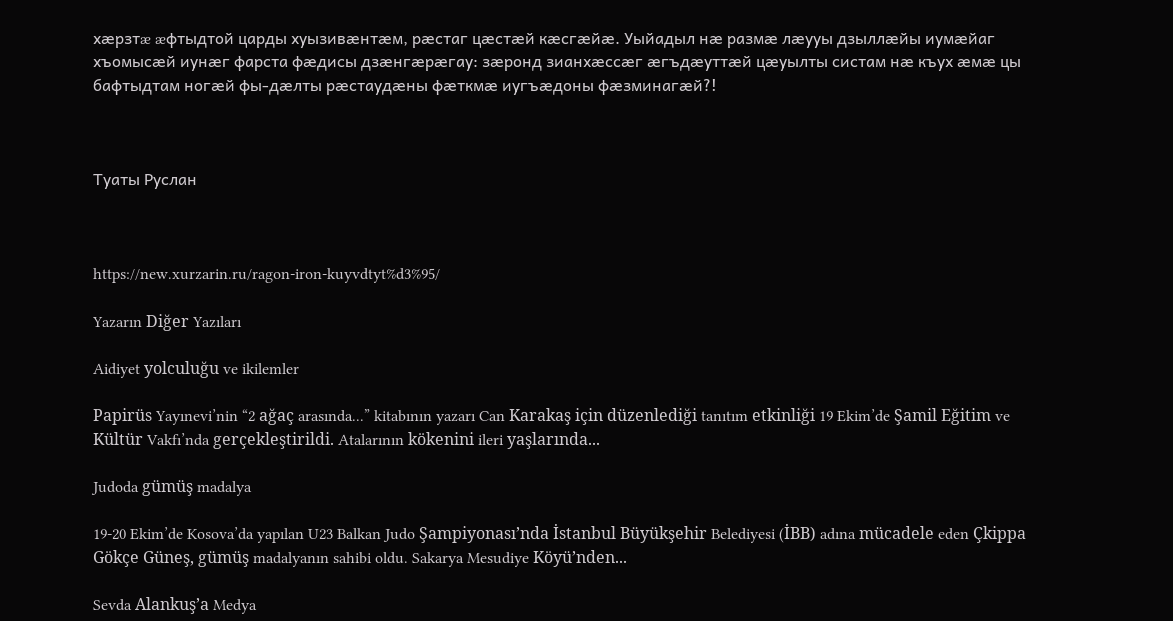хæрзтæ æфтыдтой царды хуызивæнтæм, рæстаг цæстæй кæсгæйæ. Уыйадыл нæ размæ лæууы дзыллæйы иумæйаг хъомысæй иунæг фарста фæдисы дзæнгæрæгау: зæронд зианхæссæг æгъдæуттæй цæуылты систам нæ къух æмæ цы бафтыдтам ногæй фы-дæлты рæстаудæны фæткмæ иугъæдоны фæзминагæй?!



Туаты Руслан



https://new.xurzarin.ru/ragon-iron-kuyvdtyt%d3%95/

Yazarın Diğer Yazıları

Aidiyet yolculuğu ve ikilemler

Papirüs Yayınevi’nin “2 ağaç arasında...” kitabının yazarı Can Karakaş için düzenlediği tanıtım etkinliği 19 Ekim’de Şamil Eğitim ve Kültür Vakfı’nda gerçekleştirildi. Atalarının kökenini ileri yaşlarında...

Judoda gümüş madalya

19-20 Ekim’de Kosova’da yapılan U23 Balkan Judo Şampiyonası’nda İstanbul Büyükşehir Belediyesi (İBB) adına mücadele eden Çkippa Gökçe Güneş, gümüş madalyanın sahibi oldu. Sakarya Mesudiye Köyü’nden...

Sevda Alankuş’a Medya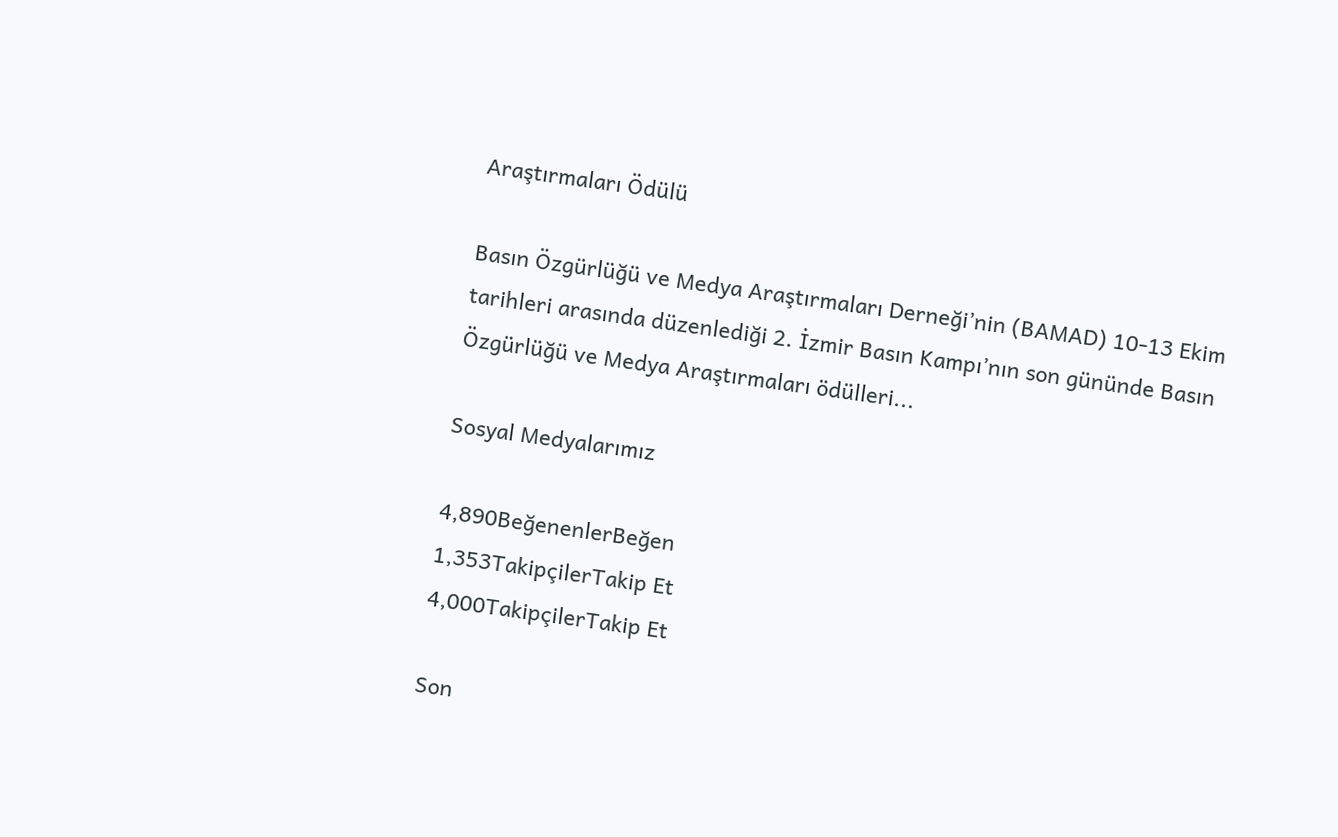Araştırmaları Ödülü

Basın Özgürlüğü ve Medya Araştırmaları Derneği’nin (BAMAD) 10-13 Ekim tarihleri arasında düzenlediği 2. İzmir Basın Kampı’nın son gününde Basın Özgürlüğü ve Medya Araştırmaları ödülleri...

Sosyal Medyalarımız

4,890BeğenenlerBeğen
1,353TakipçilerTakip Et
4,000TakipçilerTakip Et

Son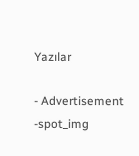Yazılar

- Advertisement -spot_img